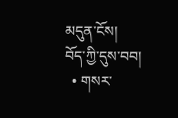མདུན་ངོས།
བོད་ཀྱི་དུས་བབ།
  • གསར་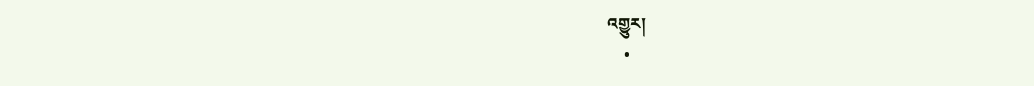འགྱུར།
    •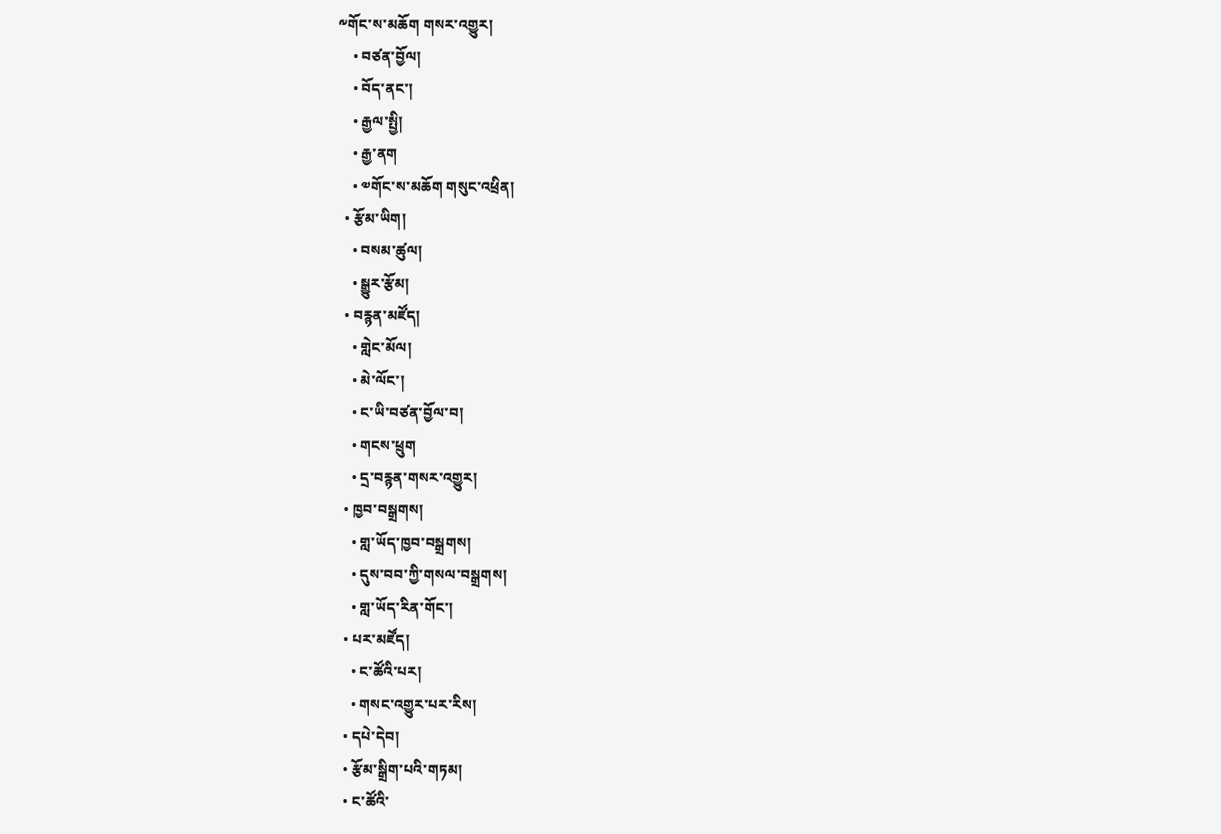༸གོང་ས་མཆོག གསར་འགྱུར།
    • བཙན་བྱོལ།
    • བོད་ནང་།
    • རྒྱལ་སྤྱི།
    • རྒྱ་ནག
    • ༧གོང་ས་མཆོག གསུང་འཕྲིན།
  • རྩོམ་ཡིག།
    • བསམ་ཚུལ།
    • སྒྱུར་རྩོམ།
  • བརྙན་མཛོད།
    • གླེང་མོལ།
    • མེ་ལོང་།
    • ང་ཡི་བཙན་བྱོལ་བ།
    • གངས་ཕྲུག
    • དྲ་བརྙན་གསར་འགྱུར།
  • ཁྱབ་བསྒྲགས།
    • གླ་ཡོད་ཁྱབ་བསྒྲགས།
    • དུས་བབ་ཀྱི་གསལ་བསྒྲགས།
    • གླ་ཡོད་རིན་གོང་།
  • པར་མཛོད།
    • ང་ཚོའི་པར།
    • གསང་འགྱུར་པར་རིས།
  • དཔེ་དེབ།
  • རྩོམ་སྒྲིག་པའི་གཏམ།
  • ང་ཚོའི་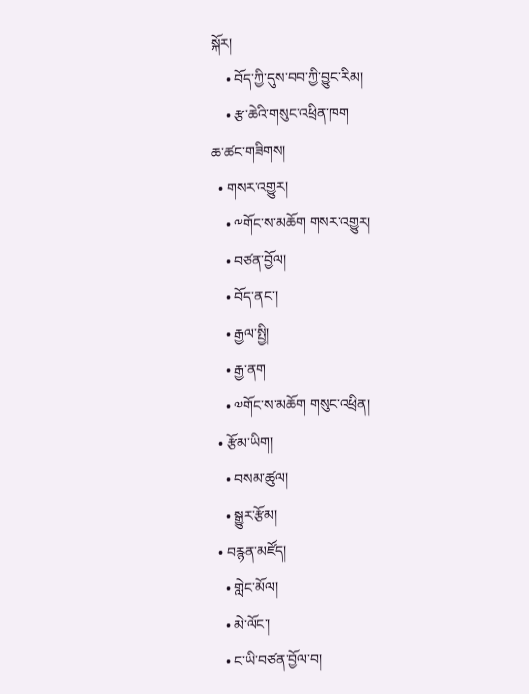སྐོར།
    • བོད་ཀྱི་དུས་བབ་ཀྱི་བྱུང་རིམ།
    • རྩ་ཆེའི་གསུང་འཕྲིན་ཁག
ཆ་ཚང་གཟིགས།
  • གསར་འགྱུར།
    • ༸གོང་ས་མཆོག གསར་འགྱུར།
    • བཙན་བྱོལ།
    • བོད་ནང་།
    • རྒྱལ་སྤྱི།
    • རྒྱ་ནག
    • ༧གོང་ས་མཆོག གསུང་འཕྲིན།
  • རྩོམ་ཡིག།
    • བསམ་ཚུལ།
    • སྒྱུར་རྩོམ།
  • བརྙན་མཛོད།
    • གླེང་མོལ།
    • མེ་ལོང་།
    • ང་ཡི་བཙན་བྱོལ་བ།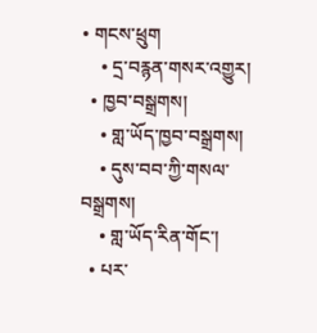• གངས་ཕྲུག
    • དྲ་བརྙན་གསར་འགྱུར།
  • ཁྱབ་བསྒྲགས།
    • གླ་ཡོད་ཁྱབ་བསྒྲགས།
    • དུས་བབ་ཀྱི་གསལ་བསྒྲགས།
    • གླ་ཡོད་རིན་གོང་།
  • པར་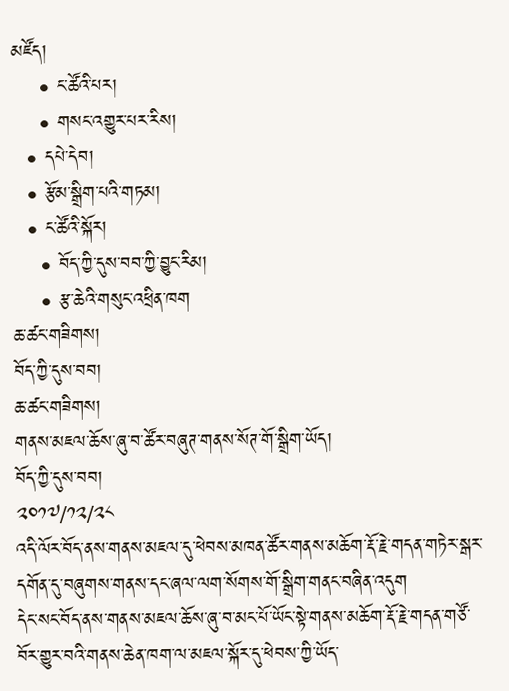མཛོད།
    • ང་ཚོའི་པར།
    • གསང་འགྱུར་པར་རིས།
  • དཔེ་དེབ།
  • རྩོམ་སྒྲིག་པའི་གཏམ།
  • ང་ཚོའི་སྐོར།
    • བོད་ཀྱི་དུས་བབ་ཀྱི་བྱུང་རིམ།
    • རྩ་ཆེའི་གསུང་འཕྲིན་ཁག
ཆ་ཚང་གཟིགས།
བོད་ཀྱི་དུས་བབ།
ཆ་ཚང་གཟིགས།
གནས་མཇལ་ཆོས་ཞུ་བ་ཚོར་བཞུཊ་གནས་སོཊ་གོ་སྒྲིག་ཡོད།
བོད་ཀྱི་དུས་བབ།
༢༠༡༧/༡༢/༢༨
འདི་ལོར་བོད་ནས་གནས་མཇལ་དུ་ཕེབས་མཁན་ཚོར་གནས་མཆོག་རྡོ་རྗེ་གདན་གཏེར་སྒར་དགོན་དུ་བཞུགས་གནས་དང་ཞལ་ལག་སོགས་གོ་སྒྲིག་གནང་བཞིན་འདུག
དེང་སང་བོད་ནས་གནས་མཇལ་ཆོས་ཞུ་བ་མང་པོ་ཡོང་སྟེ་གནས་མཆོག་རྡོ་རྗེ་གདན་གཙོ་བོར་གྱུར་བའི་གནས་ཆེན་ཁག་ལ་མཇལ་སྐོར་དུ་ཕེབས་ཀྱི་ཡོད་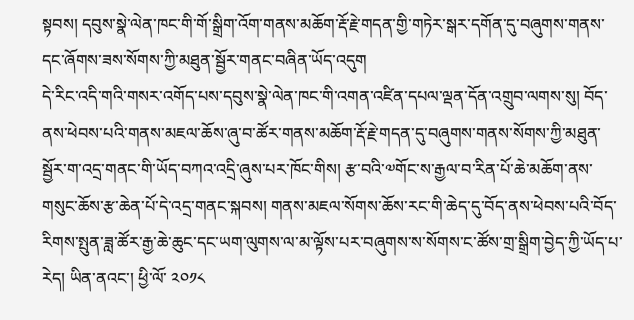སྟབས། དབུས་སྣེ་ལེན་ཁང་གི་གོ་སྒྲིག་འོག་གནས་མཆོག་རྡོ་རྗེ་གདན་གྱི་གཏེར་སྒར་དགོན་དུ་བཞུགས་གནས་དང་ཞོགས་ཟས་སོགས་ཀྱི་མཐུན་སྦྱོར་གནང་བཞིན་ཡོད་འདུག
དེ་རིང་འདི་གའི་གསར་འགོད་པས་དབུས་སྣེ་ལེན་ཁང་གི་འགན་འཛིན་དཔལ་ལྡན་དོན་འགྲུབ་ལགས་སུ། བོད་ནས་ཕེབས་པའི་གནས་མཇལ་ཆོས་ཞུ་བ་ཚོར་གནས་མཆོག་རྡོ་རྗེ་གདན་དུ་བཞུགས་གནས་སོགས་ཀྱི་མཐུན་སྦྱོར་ག་འདྲ་གནང་གི་ཡོད་བཀའ་འདྲི་ཞུས་པར་ཁོང་གིས། རྩ་བའི་༧གོང་ས་རྒྱལ་བ་རིན་པོ་ཆེ་མཆོག་ནས་གསུང་ཆོས་རྩ་ཆེན་པོ་དེ་འདྲ་གནང་སྐབས། གནས་མཇལ་སོགས་ཆོས་རང་གི་ཆེད་དུ་བོད་ནས་ཕེབས་པའི་བོད་རིགས་སྤུན་ཟླ་ཚོར་རྒྱ་ཆེ་ཆུང་དང་ཡག་ལུགས་ལ་མ་ལྟོས་པར་བཞུགས་ས་སོགས་ང་ཚོས་གྲ་སྒྲིག་བྱེད་ཀྱི་ཡོད་པ་རེད། ཡིན་ནའང་། ཕྱི་ལོ་ ༢༠༡༨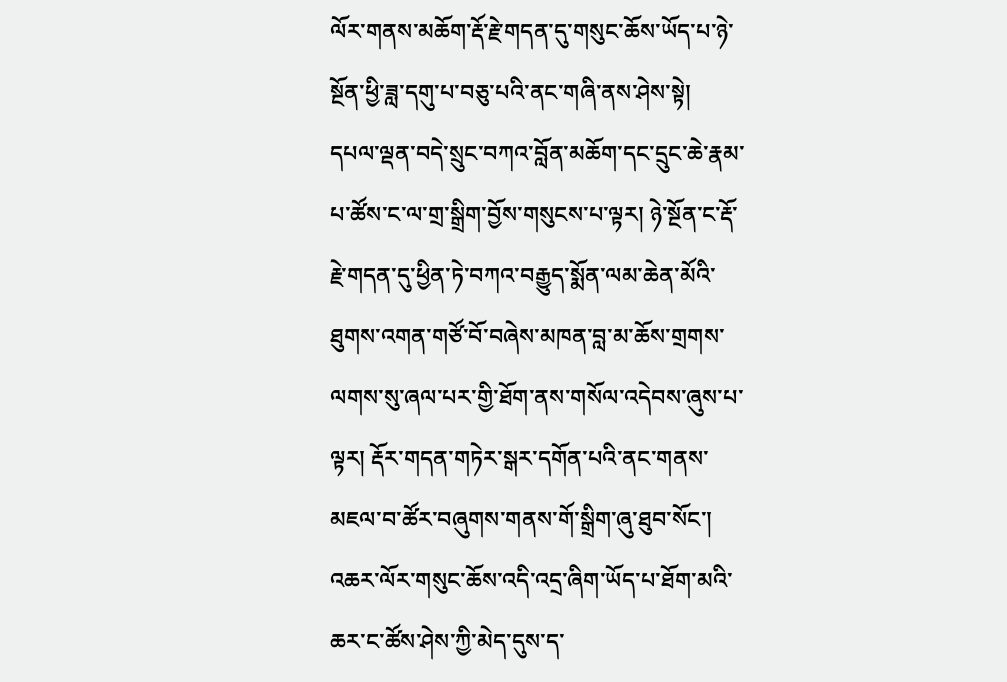ལོར་གནས་མཆོག་རྡོ་རྗེ་གདན་དུ་གསུང་ཆོས་ཡོད་པ་ཉེ་སྔོན་ཕྱི་ཟླ་དགུ་པ་བཅུ་པའི་ནང་གཞི་ནས་ཤེས་སྟེ། དཔལ་ལྡན་བདེ་སྲུང་བཀའ་བློན་མཆོག་དང་དྲུང་ཆེ་རྣམ་པ་ཚོས་ང་ལ་གྲ་སྒྲིག་བྱོས་གསུངས་པ་ལྟར། ཉེ་སྔོན་ང་རྡོ་རྗེ་གདན་དུ་ཕྱིན་ཏེ་བཀའ་བརྒྱུད་སྨོན་ལམ་ཆེན་མོའི་ཐུགས་འགན་གཙོ་བོ་བཞེས་མཁན་བླ་མ་ཆོས་གྲགས་ལགས་སུ་ཞལ་པར་གྱི་ཐོག་ནས་གསོལ་འདེབས་ཞུས་པ་ལྟར། རྡོར་གདན་གཏེར་སྒར་དགོན་པའི་ནང་གནས་མཇལ་བ་ཚོར་བཞུགས་གནས་གོ་སྒྲིག་ཞུ་ཐུབ་སོང་།
འཆར་ལོར་གསུང་ཆོས་འདི་འདྲ་ཞིག་ཡོད་པ་ཐོག་མའི་ཆར་ང་ཚོས་ཤེས་ཀྱི་མེད་དུས་ད་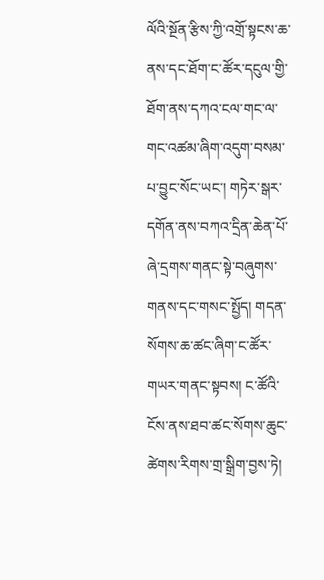ལོའི་སྔོན་རྩིས་ཀྱི་འགྲོ་སྟངས་ཆ་ནས་དང་ཐོག་ང་ཚོར་དངུལ་གྱི་ཐོག་ནས་དཀའ་ངལ་གང་ལ་གང་འཚམ་ཞིག་འདུག་བསམ་པ་བྱུང་སོང་ཡང་། གཏེར་སྒར་དགོན་ནས་བཀའ་དྲིན་ཆེན་པོ་ཞེ་དྲགས་གནང་སྟེ་བཞུགས་གནས་དང་གསང་སྤྱོད། གདན་སོགས་ཆ་ཚང་ཞིག་ང་ཚོར་གཡར་གནང་སྟབས། ང་ཚོའི་ངོས་ནས་ཐབ་ཚང་སོགས་ཆུང་ཚེགས་རིགས་གྲ་སྒྲིག་བྱས་ཏེ།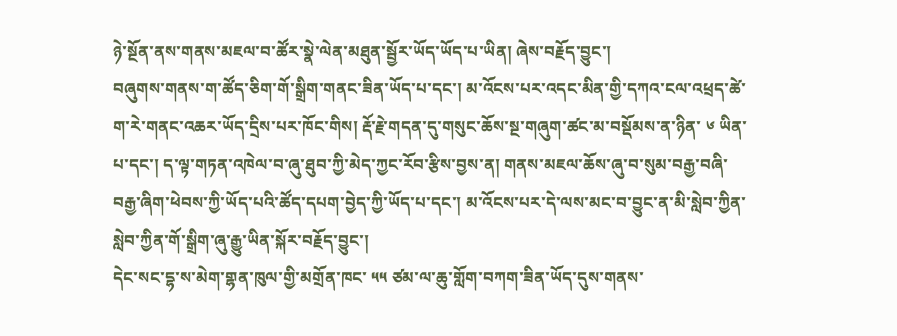ཉེ་སྔོན་ནས་གནས་མཇལ་བ་ཚོར་སྣེ་ལེན་མཐུན་སྦྱོར་ཡོད་ཡོད་པ་ཡིན། ཞེས་བརྗོད་བྱུང་།
བཞུགས་གནས་ག་ཚོད་ཅིག་གོ་སྒྲིག་གནང་ཟིན་ཡོད་པ་དང་། མ་འོངས་པར་འདང་མིན་གྱི་དཀའ་ངལ་འཕྲད་ཚེ་ག་རེ་གནང་འཆར་ཡོད་དྲིས་པར་ཁོང་གིས། རྡོ་རྗེ་གདན་དུ་གསུང་ཆོས་སྔ་གཞུག་ཚང་མ་བསྡོམས་ན་ཉིན་ ༦ ཡིན་པ་དང་། ད་ལྟ་གཏན་འཁེལ་བ་ཞུ་ཐུབ་ཀྱི་མེད་ཀྱང་རོབ་རྩིས་བྱས་ན། གནས་མཇལ་ཆོས་ཞུ་བ་སུམ་བརྒྱ་བཞི་བརྒྱ་ཞིག་ཕེབས་ཀྱི་ཡོད་པའི་ཚོད་དཔག་བྱེད་ཀྱི་ཡོད་པ་དང་། མ་འོངས་པར་དེ་ལས་མང་བ་བྱུང་ན་མི་སླེབ་ཀྱིན་སླེབ་ཀྱིན་གོ་སྒྲིག་ཞུ་རྒྱུ་ཡིན་སྐོར་བརྗོད་བྱུང་།
དེང་སང་དྷ་ས་མེག་གྷན་ཁུལ་གྱི་མགྲོན་ཁང་ ༥༥ ཙམ་ལ་ཆུ་གློག་བཀག་ཟིན་ཡོད་དུས་གནས་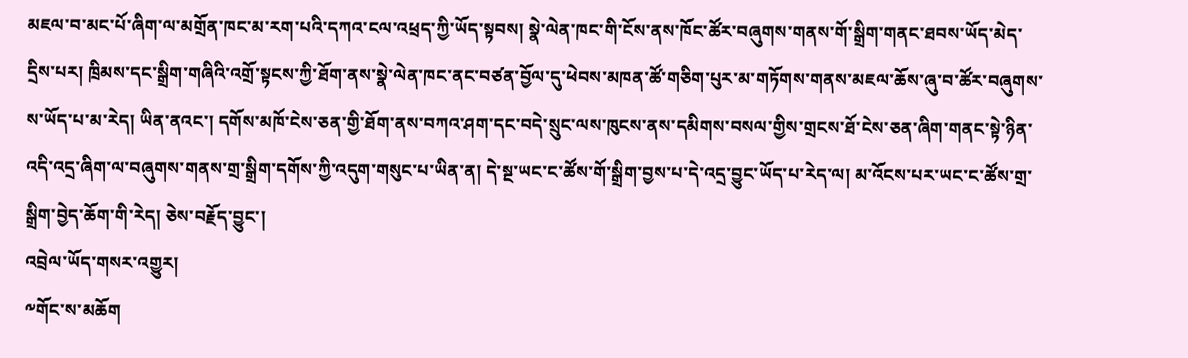མཇལ་བ་མང་པོ་ཞིག་ལ་མགྲོན་ཁང་མ་རག་པའི་དཀའ་ངལ་འཕྲད་ཀྱི་ཡོད་སྟབས། སྣེ་ལེན་ཁང་གི་ངོས་ནས་ཁོང་ཚོར་བཞུགས་གནས་གོ་སྒྲིག་གནང་ཐབས་ཡོད་མེད་དྲིས་པར། ཁྲིམས་དང་སྒྲིག་གཞིའི་འགྲོ་སྟངས་ཀྱི་ཐོག་ནས་སྣེ་ལེན་ཁང་ནང་བཙན་བྱོལ་དུ་ཕེབས་མཁན་ཚོ་གཅིག་པུར་མ་གཏོགས་གནས་མཇལ་ཆོས་ཞུ་བ་ཚོར་བཞུགས་ས་ཡོད་པ་མ་རེད། ཡིན་ནའང་། དགོས་མཁོ་ངེས་ཅན་གྱི་ཐོག་ནས་བཀའ་ཤག་དང་བདེ་སྲུང་ལས་ཁུངས་ནས་དམིགས་བསལ་གྱིས་གྲངས་ཐོ་ངེས་ཅན་ཞིག་གནང་སྟེ་ཉིན་འདི་འདྲ་ཞིག་ལ་བཞུགས་གནས་གྲ་སྒྲིག་དགོས་ཀྱི་འདུག་གསུང་པ་ཡིན་ན། དེ་སྔ་ཡང་ང་ཚོས་གོ་སྒྲིག་བྱས་པ་དེ་འདྲ་བྱུང་ཡོད་པ་རེད་ལ། མ་འོངས་པར་ཡང་ང་ཚོས་གྲ་སྒྲིག་བྱེད་ཆོག་གི་རེད། ཅེས་བརྗོད་བྱུང་།
འབྲེལ་ཡོད་གསར་འགྱུར།
༸གོང་ས་མཆོག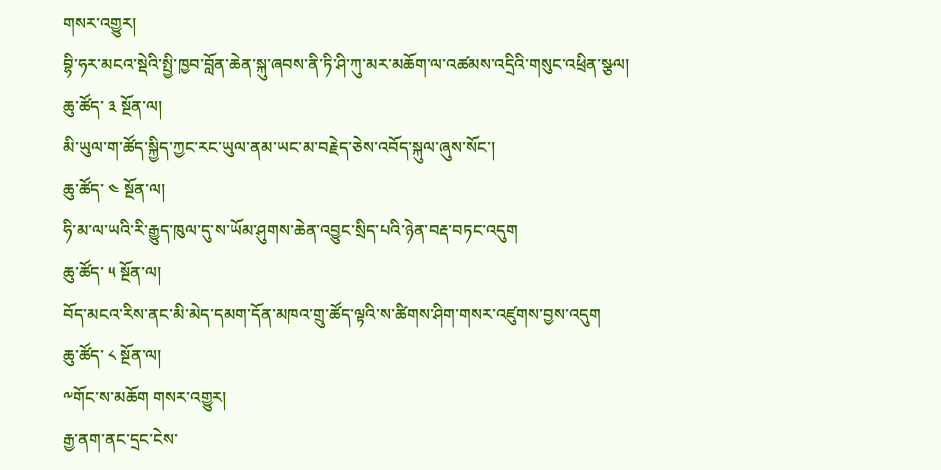གསར་འགྱུར།
བྷི་ཧར་མངའ་སྡེའི་སྤྱི་ཁྱབ་བློན་ཆེན་སྐུ་ཞབས་ནི་ཏི་ཤི་ཀུ་མར་མཆོག་ལ་འཚམས་འདྲིའི་གསུང་འཕྲིན་སྩལ།
ཆུ་ཚོད་ ༣ སྔོན་ལ།
མི་ཡུལ་ག་ཚོད་སྐྱིད་ཀྱང་རང་ཡུལ་ནམ་ཡང་མ་བརྗེད་ཅེས་འབོད་སྐུལ་ཞུས་སོང་།
ཆུ་ཚོད་ ༤ སྔོན་ལ།
ཧི་མ་ལ་ཡའི་རི་རྒྱུད་ཁུལ་དུ་ས་ཡོམ་ཤུགས་ཆེན་འབྱུང་སྲིད་པའི་ཉེན་བརྡ་བཏང་འདུག
ཆུ་ཚོད་ ༥ སྔོན་ལ།
བོད་མངའ་རིས་ནང་མི་མེད་དམག་དོན་མཁའ་གྲུ་ཚོད་ལྟའི་ས་ཚིགས་ཤིག་གསར་འཛུགས་བྱས་འདུག
ཆུ་ཚོད་ ༨ སྔོན་ལ།
༸གོང་ས་མཆོག གསར་འགྱུར།
རྒྱ་ནག་ནང་དྲང་ངེས་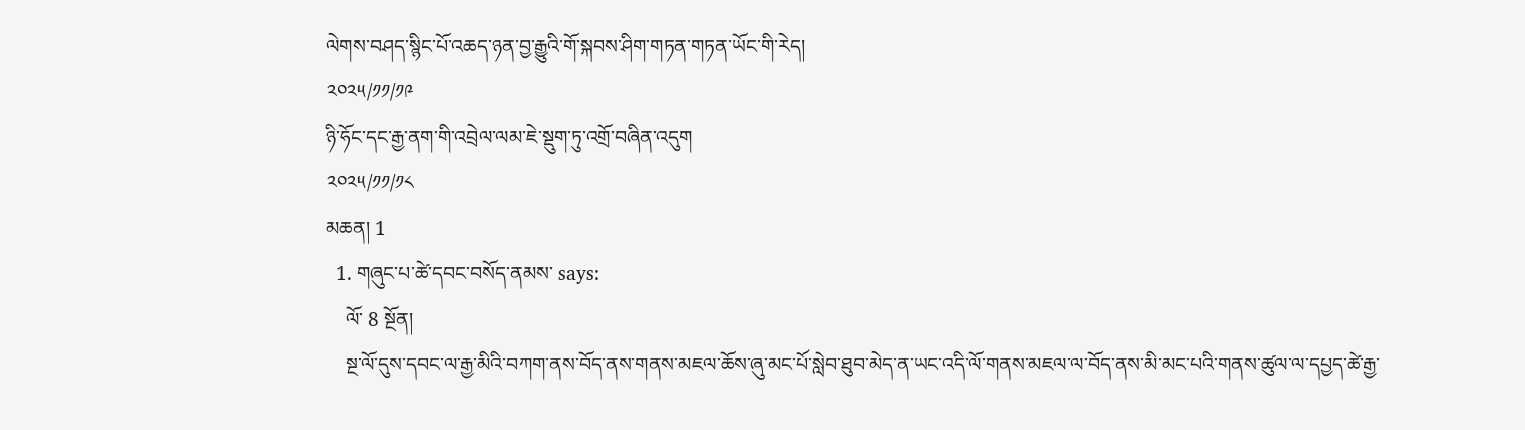ལེགས་བཤད་སྙིང་པོ་འཆད་ཉན་བྱ་རྒྱུའི་གོ་སྐབས་ཤིག་གཏན་གཏན་ཡོང་གི་རེད།
༢༠༢༥/༡༡/༡༩
ཉི་ཧོང་དང་རྒྱ་ནག་གི་འབྲེལ་ལམ་ཇེ་སྡུག་ཏུ་འགྲོ་བཞིན་འདུག
༢༠༢༥/༡༡/༡༨
མཆན། 1
  1. གཞུང་པ་ཚེ་དབང་བསོད་ནམས་ says:
    ལོ་ 8 སྔོན།
    སྔ་ལོ་དུས་དབང་ལ་རྒྱ་མིའི་བཀག་ནས་བོད་ནས་གནས་མཇལ་ཆོས་ཞུ་མང་པོ་སླེབ་ཐུབ་མེད་ན་ཡང་འདི་ལོ་གནས་མཇལ་ལ་བོད་ནས་མི་མང་པའི་གནས་ཚུལ་ལ་དཔྱད་ཚེ་རྒྱ་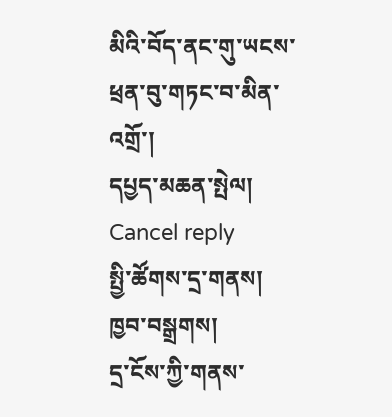མིའི་བོད་ནང་གུ་ཡངས་ཕྲན་བུ་གཏང་བ་མིན་འགྲོ་།
དཔྱད་མཆན་སྤེལ། Cancel reply
སྤྱི་ཚོགས་དྲ་གནས།
ཁྱབ་བསྒྲགས།
དྲ་ངོས་ཀྱི་གནས་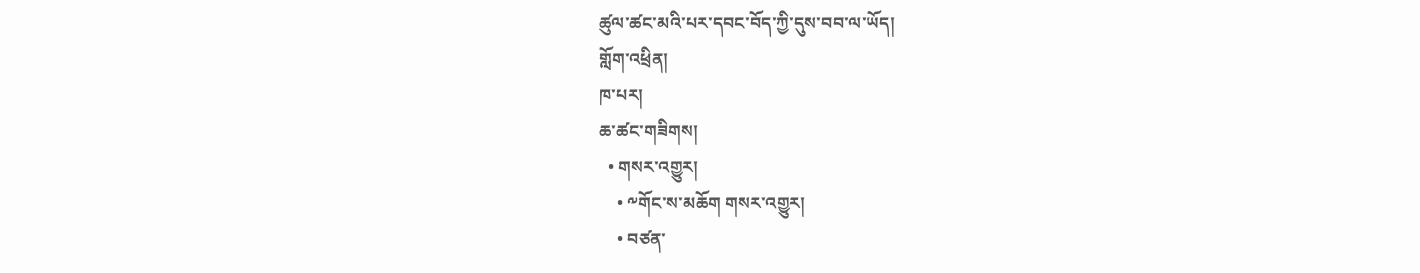ཚུལ་ཚང་མའི་པར་དབང་བོད་ཀྱི་དུས་བབ་ལ་ཡོད།
གློག་འཕྲིན།
ཁ་པར།
ཆ་ཚང་གཟིགས།
  • གསར་འགྱུར།
    • ༸གོང་ས་མཆོག གསར་འགྱུར།
    • བཙན་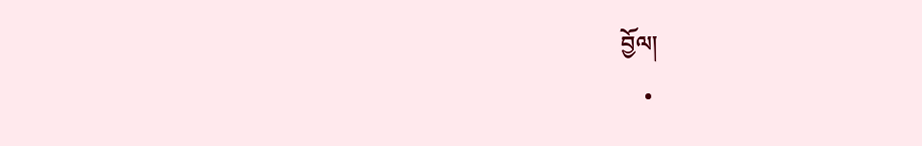བྱོལ།
    •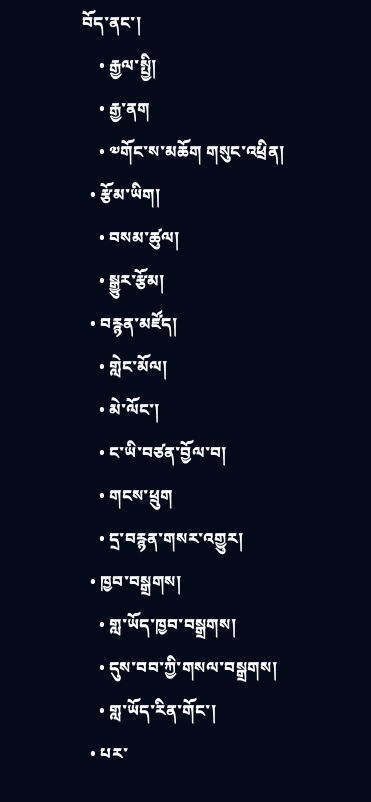བོད་ནང་།
    • རྒྱལ་སྤྱི།
    • རྒྱ་ནག
    • ༧གོང་ས་མཆོག གསུང་འཕྲིན།
  • རྩོམ་ཡིག།
    • བསམ་ཚུལ།
    • སྒྱུར་རྩོམ།
  • བརྙན་མཛོད།
    • གླེང་མོལ།
    • མེ་ལོང་།
    • ང་ཡི་བཙན་བྱོལ་བ།
    • གངས་ཕྲུག
    • དྲ་བརྙན་གསར་འགྱུར།
  • ཁྱབ་བསྒྲགས།
    • གླ་ཡོད་ཁྱབ་བསྒྲགས།
    • དུས་བབ་ཀྱི་གསལ་བསྒྲགས།
    • གླ་ཡོད་རིན་གོང་།
  • པར་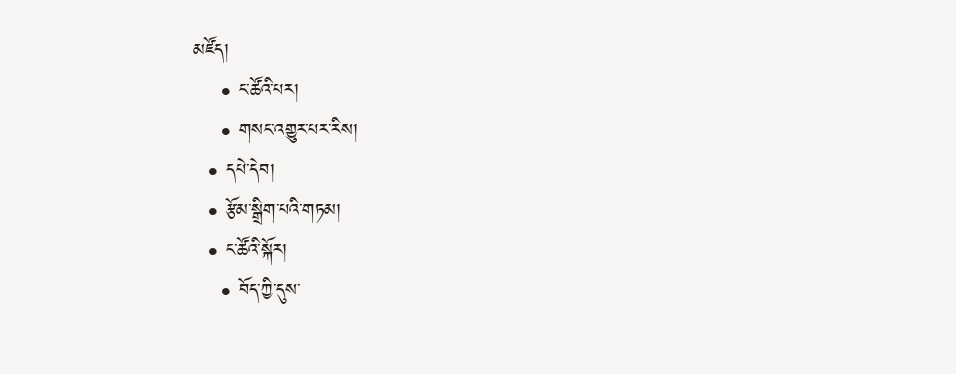མཛོད།
    • ང་ཚོའི་པར།
    • གསང་འགྱུར་པར་རིས།
  • དཔེ་དེབ།
  • རྩོམ་སྒྲིག་པའི་གཏམ།
  • ང་ཚོའི་སྐོར།
    • བོད་ཀྱི་དུས་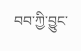བབ་ཀྱི་བྱུང་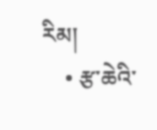རིམ།
    • རྩ་ཆེའི་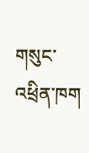གསུང་འཕྲིན་ཁག